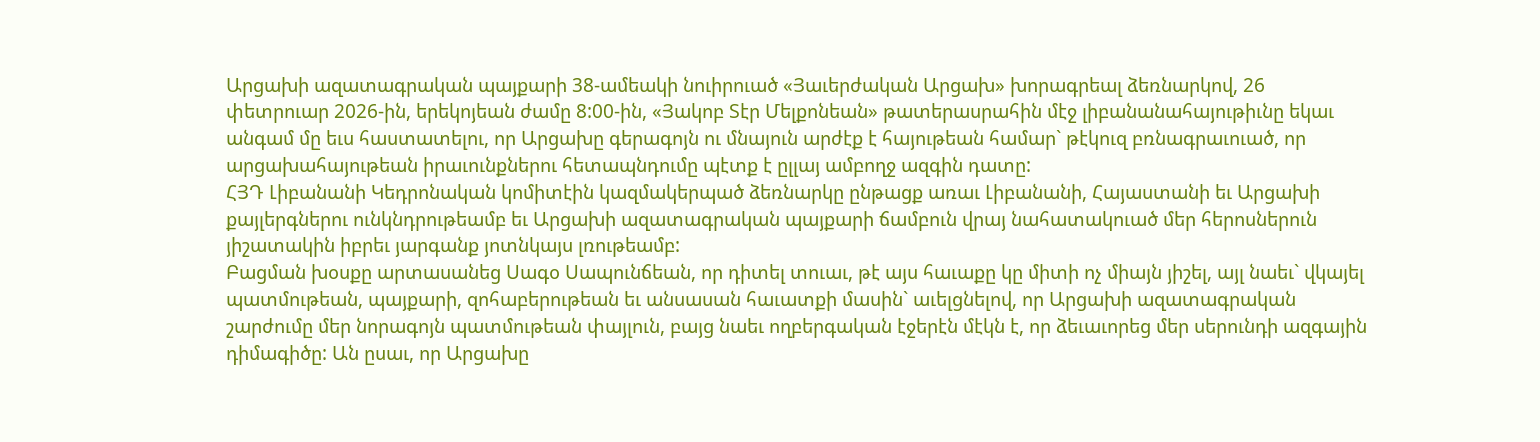Արցախի ազատագրական պայքարի 38-ամեակի նուիրուած «Յաւերժական Արցախ» խորագրեալ ձեռնարկով, 26 փետրուար 2026-ին, երեկոյեան ժամը 8:00-ին, «Յակոբ Տէր Մելքոնեան» թատերասրահին մէջ լիբանանահայութիւնը եկաւ անգամ մը եւս հաստատելու, որ Արցախը գերագոյն ու մնայուն արժէք է հայութեան համար` թէկուզ բռնագրաւուած, որ արցախահայութեան իրաւունքներու հետապնդումը պէտք է ըլլայ ամբողջ ազգին դատը:
ՀՅԴ Լիբանանի Կեդրոնական կոմիտէին կազմակերպած ձեռնարկը ընթացք առաւ Լիբանանի, Հայաստանի եւ Արցախի քայլերգներու ունկնդրութեամբ եւ Արցախի ազատագրական պայքարի ճամբուն վրայ նահատակուած մեր հերոսներուն յիշատակին իբրեւ յարգանք յոտնկայս լռութեամբ:
Բացման խօսքը արտասանեց Սագօ Սապունճեան, որ դիտել տուաւ, թէ այս հաւաքը կը միտի ոչ միայն յիշել, այլ նաեւ` վկայել պատմութեան, պայքարի, զոհաբերութեան եւ անսասան հաւատքի մասին` աւելցնելով, որ Արցախի ազատագրական շարժումը մեր նորագոյն պատմութեան փայլուն, բայց նաեւ ողբերգական էջերէն մէկն է, որ ձեւաւորեց մեր սերունդի ազգային դիմագիծը: Ան ըսաւ, որ Արցախը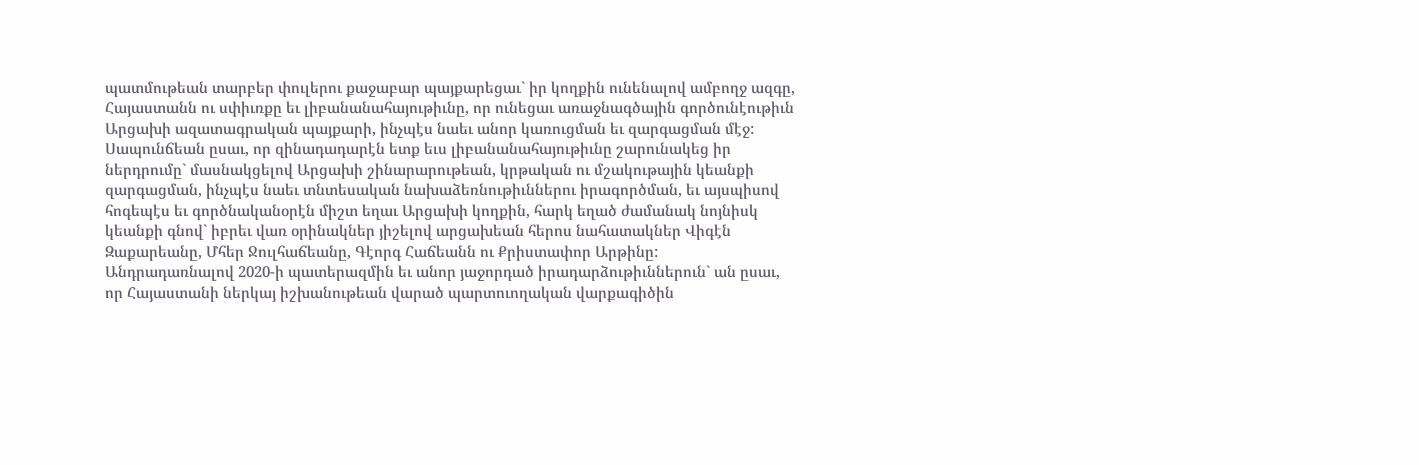պատմութեան տարբեր փուլերու քաջաբար պայքարեցաւ` իր կողքին ունենալով ամբողջ ազգը, Հայաստանն ու սփիւռքը եւ լիբանանահայութիւնը, որ ունեցաւ առաջնագծային գործունէութիւն Արցախի ազատագրական պայքարի, ինչպէս նաեւ անոր կառուցման եւ զարգացման մէջ:
Սապունճեան ըսաւ, որ զինադադարէն ետք եւս լիբանանահայութիւնը շարունակեց իր ներդրումը` մասնակցելով Արցախի շինարարութեան, կրթական ու մշակութային կեանքի զարգացման, ինչպէս նաեւ տնտեսական նախաձեռնութիւններու իրագործման, եւ այսպիսով հոգեպէս եւ գործնականօրէն միշտ եղաւ Արցախի կողքին, հարկ եղած ժամանակ նոյնիսկ կեանքի գնով` իբրեւ վառ օրինակներ յիշելով արցախեան հերոս նահատակներ Վիգէն Զաքարեանը, Մհեր Ջուլհաճեանը, Գէորգ Հաճեանն ու Քրիստափոր Արթինը:
Անդրադառնալով 2020-ի պատերազմին եւ անոր յաջորդած իրադարձութիւններուն` ան ըսաւ, որ Հայաստանի ներկայ իշխանութեան վարած պարտուողական վարքագիծին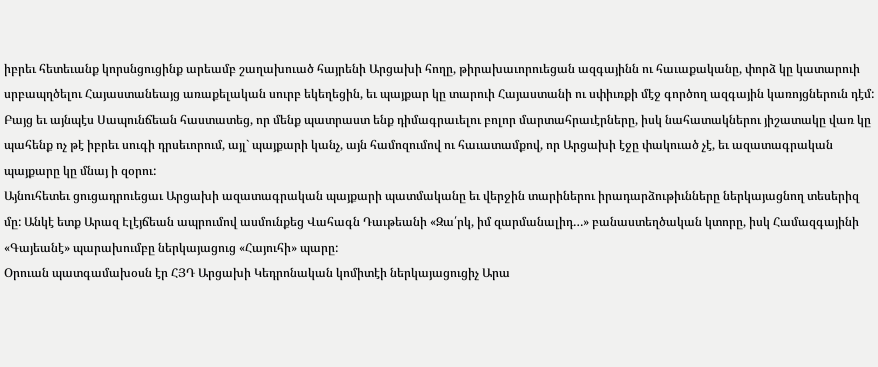իբրեւ հետեւանք կորսնցուցինք արեամբ շաղախուած հայրենի Արցախի հողը, թիրախաւորուեցան ազգայինն ու հաւաքականը, փորձ կը կատարուի սրբապղծելու Հայաստանեայց առաքելական սուրբ եկեղեցին, եւ պայքար կը տարուի Հայաստանի ու սփիւռքի մէջ գործող ազգային կառոյցներուն դէմ:
Բայց եւ այնպէս Սապունճեան հաստատեց, որ մենք պատրաստ ենք դիմագրաւելու բոլոր մարտահրաւէրները, իսկ նահատակներու յիշատակը վառ կը պահենք ոչ թէ իբրեւ սուգի դրսեւորում, այլ` պայքարի կանչ, այն համոզումով ու հաւատամքով, որ Արցախի էջը փակուած չէ, եւ ազատագրական պայքարը կը մնայ ի զօրու:
Այնուհետեւ ցուցադրուեցաւ Արցախի ազատագրական պայքարի պատմականը եւ վերջին տարիներու իրադարձութիւնները ներկայացնող տեսերիզ մը: Անկէ ետք Արազ Էլէյճեան ապրումով ասմունքեց Վահագն Դաւթեանի «Զա՛րկ, իմ զարմանալիդ…» բանաստեղծական կտորը, իսկ Համազգայինի «Գայեանէ» պարախումբը ներկայացուց «Հայուհի» պարը:
Օրուան պատգամախօսն էր ՀՅԴ Արցախի Կեդրոնական կոմիտէի ներկայացուցիչ Արա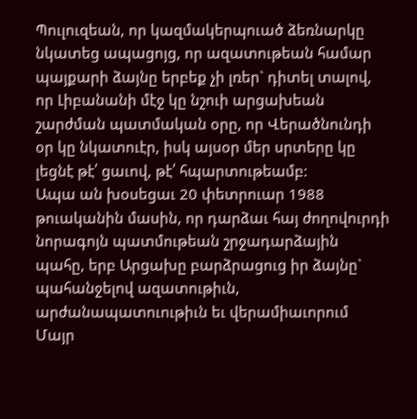Պուլուզեան, որ կազմակերպուած ձեռնարկը նկատեց ապացոյց, որ ազատութեան համար պայքարի ձայնը երբեք չի լռեր` դիտել տալով, որ Լիբանանի մէջ կը նշուի արցախեան շարժման պատմական օրը, որ Վերածնունդի օր կը նկատուէր, իսկ այսօր մեր սրտերը կը լեցնէ թէ՛ ցաւով, թէ՛ հպարտութեամբ:
Ապա ան խօսեցաւ 20 փետրուար 1988 թուականին մասին, որ դարձաւ հայ ժողովուրդի նորագոյն պատմութեան շրջադարձային պահը, երբ Արցախը բարձրացուց իր ձայնը` պահանջելով ազատութիւն, արժանապատուութիւն եւ վերամիաւորում Մայր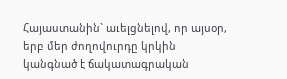Հայաստանին` աւելցնելով, որ այսօր, երբ մեր ժողովուրդը կրկին կանգնած է ճակատագրական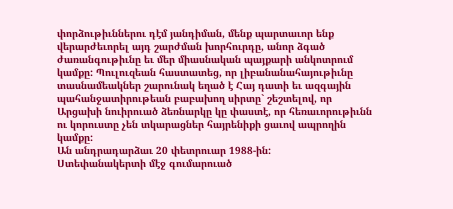փորձութիւններու դէմ յանդիման, մենք պարտաւոր ենք վերարժեւորել այդ շարժման խորհուրդը, անոր ձգած ժառանգութիւնը եւ մեր միասնական պայքարի անկոտրում կամքը: Պուլուզեան հաստատեց, որ լիբանանահայութիւնը տասնամեակներ շարունակ եղած է Հայ դատի եւ ազգային պահանջատիրութեան բաբախող սիրտը` շեշտելով, որ Արցախի նուիրուած ձեռնարկը կը փաստէ, որ հեռաւորութիւնն ու կորուստը չեն տկարացներ հայրենիքի ցաւով ապրողին կամքը:
Ան անդրադարձաւ 20 փետրուար 1988-ին:
Ստեփանակերտի մէջ գումարուած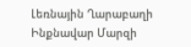Լեռնային Ղարաբաղի Ինքնավար Մարզի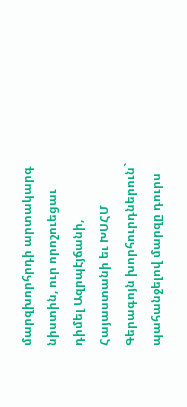մարզխորհրդի արտակարգ նիստին, ուր որոշուեցաւ դիմել Ազրպէյճանի, Հայաստանի եւ ԽՍՀՄ Գերագոյն խորհուրդներուն` պահանջելով մարզը դուրս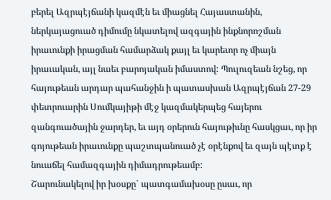բերել Ազրպէյճանի կազմէն եւ միացնել Հայաստանին, ներկայացուած դիմումը նկատելով ազգային ինքնորոշման իրաւունքի իրացման համարձակ քայլ եւ կարեւոր ոչ միայն իրաւական, այլ նաեւ բարոյական իմաստով: Պուլուզեան նշեց, որ հայութեան արդար պահանջին ի պատասխան Ազրպէյճան 27-29 փետրուարին Սումկայիթի մէջ կազմակերպեց հայերու զանգուածային ջարդեր, եւ այդ օրերուն հայութիւնը հասկցաւ, որ իր գոյութեան իրաւունքը պաշտպանուած չէ օրէնքով եւ զայն պէտք է նուաճել համազգային դիմադրութեամբ:
Շարունակելով իր խօսքը` պատգամախօսը ըսաւ, որ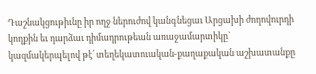Դաշնակցութիւնը իր ողջ ներուժով կանգնեցաւ Արցախի ժողովուրդի կողքին եւ դարձաւ դիմադրութեան առաջամարտիկը` կազմակերպելով թէ՛ տեղեկատուական-քաղաքական աշխատանքը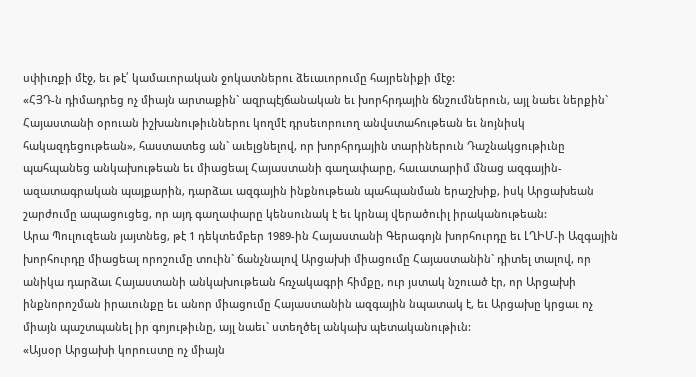սփիւռքի մէջ, եւ թէ՛ կամաւորական ջոկատներու ձեւաւորումը հայրենիքի մէջ:
«ՀՅԴ-ն դիմադրեց ոչ միայն արտաքին` ազրպէյճանական եւ խորհրդային ճնշումներուն, այլ նաեւ ներքին` Հայաստանի օրուան իշխանութիւններու կողմէ դրսեւորուող անվստահութեան եւ նոյնիսկ հակազդեցութեան», հաստատեց ան` աւելցնելով, որ խորհրդային տարիներուն Դաշնակցութիւնը պահպանեց անկախութեան եւ միացեալ Հայաստանի գաղափարը, հաւատարիմ մնաց ազգային-ազատագրական պայքարին, դարձաւ ազգային ինքնութեան պահպանման երաշխիք, իսկ Արցախեան շարժումը ապացուցեց, որ այդ գաղափարը կենսունակ է եւ կրնայ վերածուիլ իրականութեան:
Արա Պուլուզեան յայտնեց, թէ 1 դեկտեմբեր 1989-ին Հայաստանի Գերագոյն խորհուրդը եւ ԼՂԻՄ-ի Ազգային խորհուրդը միացեալ որոշումը տուին` ճանչնալով Արցախի միացումը Հայաստանին` դիտել տալով, որ անիկա դարձաւ Հայաստանի անկախութեան հռչակագրի հիմքը, ուր յստակ նշուած էր, որ Արցախի ինքնորոշման իրաւունքը եւ անոր միացումը Հայաստանին ազգային նպատակ է, եւ Արցախը կրցաւ ոչ միայն պաշտպանել իր գոյութիւնը, այլ նաեւ` ստեղծել անկախ պետականութիւն:
«Այսօր Արցախի կորուստը ոչ միայն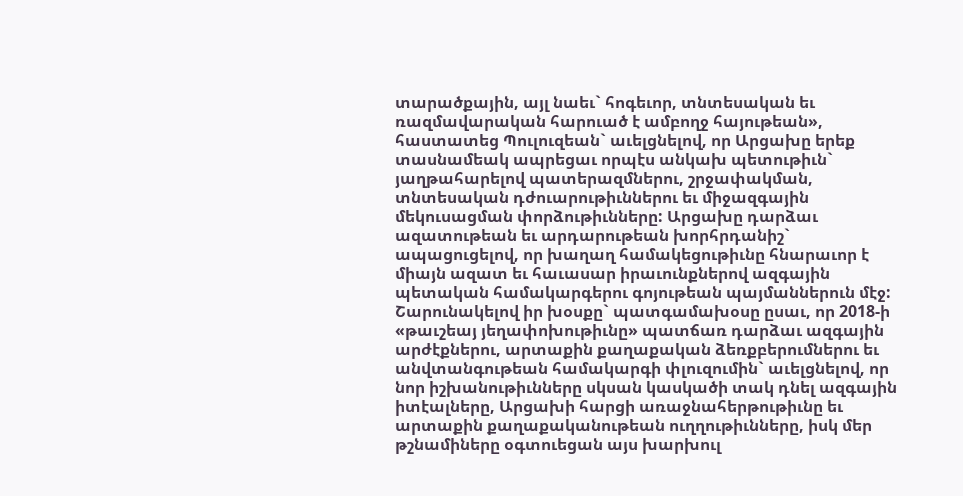տարածքային, այլ նաեւ` հոգեւոր, տնտեսական եւ ռազմավարական հարուած է ամբողջ հայութեան», հաստատեց Պուլուզեան` աւելցնելով, որ Արցախը երեք տասնամեակ ապրեցաւ որպէս անկախ պետութիւն` յաղթահարելով պատերազմներու, շրջափակման, տնտեսական դժուարութիւններու եւ միջազգային մեկուսացման փորձութիւնները: Արցախը դարձաւ ազատութեան եւ արդարութեան խորհրդանիշ` ապացուցելով, որ խաղաղ համակեցութիւնը հնարաւոր է միայն ազատ եւ հաւասար իրաւունքներով ազգային պետական համակարգերու գոյութեան պայմաններուն մէջ:
Շարունակելով իր խօսքը` պատգամախօսը ըսաւ, որ 2018-ի «թաւշեայ յեղափոխութիւնը» պատճառ դարձաւ ազգային արժէքներու, արտաքին քաղաքական ձեռքբերումներու եւ անվտանգութեան համակարգի փլուզումին` աւելցնելով, որ նոր իշխանութիւնները սկսան կասկածի տակ դնել ազգային իտէալները, Արցախի հարցի առաջնահերթութիւնը եւ արտաքին քաղաքականութեան ուղղութիւնները, իսկ մեր թշնամիները օգտուեցան այս խարխուլ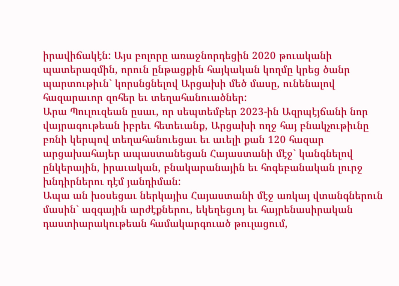իրավիճակէն: Այս բոլորը առաջնորդեցին 2020 թուականի պատերազմին, որուն ընթացքին հայկական կողմը կրեց ծանր պարտութիւն` կորսնցնելով Արցախի մեծ մասը, ունենալով հազարաւոր զոհեր եւ տեղահանուածներ:
Արա Պուլուզեան ըսաւ, որ սեպտեմբեր 2023-ին Ազրպէյճանի նոր վայրագութեան իբրեւ հետեւանք, Արցախի ողջ հայ բնակչութիւնը բռնի կերպով տեղահանուեցաւ եւ աւելի քան 120 հազար արցախահայեր ապաստանեցան Հայաստանի մէջ` կանգնելով ընկերային, իրաւական, բնակարանային եւ հոգեբանական լուրջ խնդիրներու դէմ յանդիման:
Ապա ան խօսեցաւ ներկայիս Հայաստանի մէջ առկայ վտանգներուն մասին` ազգային արժէքներու, եկեղեցւոյ եւ հայրենասիրական դաստիարակութեան համակարգուած թուլացում,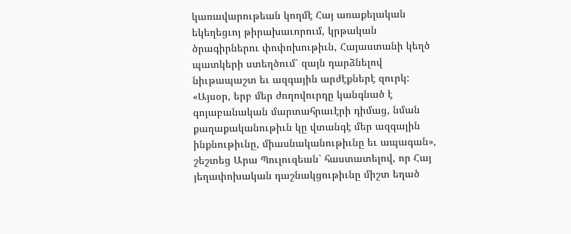կառավարութեան կողմէ Հայ առաքելական եկեղեցւոյ թիրախաւորում, կրթական ծրագիրներու փոփոխութիւն, Հայաստանի կեղծ պատկերի ստեղծում` զայն դարձնելով նիւթապաշտ եւ ազգային արժէքներէ զուրկ: «Այսօր, երբ մեր ժողովուրդը կանգնած է գոյաբանական մարտահրաւէրի դիմաց, նման քաղաքականութիւն կը վտանգէ մեր ազգային ինքնութիւնը, միասնականութիւնը եւ ապագան», շեշտեց Արա Պուլուզեան` հաստատելով, որ Հայ յեղափոխական դաշնակցութիւնը միշտ եղած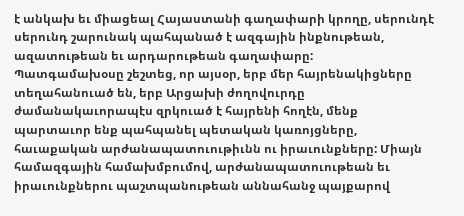է անկախ եւ միացեալ Հայաստանի գաղափարի կրողը, սերունդէ սերունդ շարունակ պահպանած է ազգային ինքնութեան, ազատութեան եւ արդարութեան գաղափարը:
Պատգամախօսը շեշտեց, որ այսօր, երբ մեր հայրենակիցները տեղահանուած են, երբ Արցախի ժողովուրդը ժամանակաւորապէս զրկուած է հայրենի հողէն, մենք պարտաւոր ենք պահպանել պետական կառոյցները, հաւաքական արժանապատուութիւնն ու իրաւունքները: Միայն համազգային համախմբումով, արժանապատուութեան եւ իրաւունքներու պաշտպանութեան աննահանջ պայքարով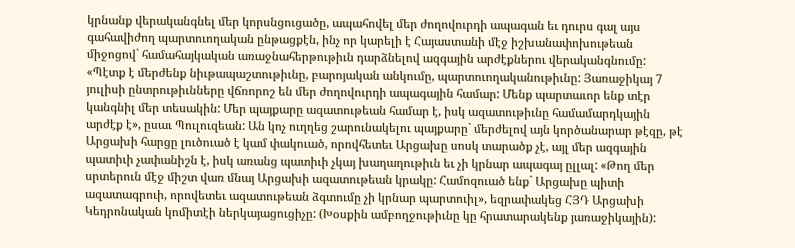կրնանք վերականգնել մեր կորսնցուցածը, ապահովել մեր ժողովուրդի ապագան եւ դուրս գալ այս գահավիժող պարտուողական ընթացքէն, ինչ որ կարելի է Հայաստանի մէջ իշխանափոխութեան միջոցով` համահայկական առաջնահերթութիւն դարձնելով ազգային արժէքներու վերականգնումը:
«Պէտք է մերժենք նիւթապաշտութիւնը, բարոյական անկումը, պարտուողականութիւնը: Յառաջիկայ 7 յուլիսի ընտրութիւնները վճռորոշ են մեր ժողովուրդի ապագային համար: Մենք պարտաւոր ենք տէր կանգնիլ մեր տեսակին: Մեր պայքարը ազատութեան համար է, իսկ ազատութիւնը համամարդկային արժէք է», ըսաւ Պուլուզեան: Ան կոչ ուղղեց շարունակելու պայքարը` մերժելով այն կործանարար թէզը, թէ Արցախի հարցը լուծուած է կամ փակուած, որովհետեւ Արցախը սոսկ տարածք չէ, այլ մեր ազգային պատիւի չափանիշն է, իսկ առանց պատիւի չկայ խաղաղութիւն եւ չի կրնար ապագայ ըլլալ: «Թող մեր սրտերուն մէջ միշտ վառ մնայ Արցախի ազատութեան կրակը: Համոզուած ենք` Արցախը պիտի ազատագրուի, որովետեւ ազատութեան ձգտումը չի կրնար պարտուիլ», եզրափակեց ՀՅԴ Արցախի Կեդրոնական կոմիտէի ներկայացուցիչը: (Խօսքին ամբողջութիւնը կը հրատարակենք յառաջիկային):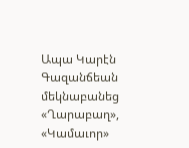Ապա Կարէն Գազանճեան մեկնաբանեց «Ղարաբաղ», «Կամաւոր»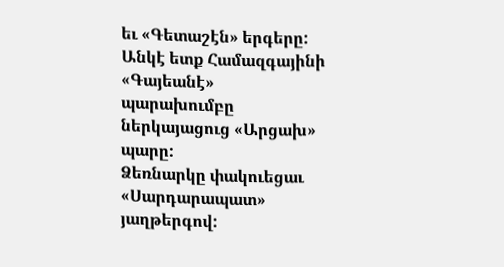եւ «Գետաշէն» երգերը: Անկէ ետք Համազգայինի «Գայեանէ» պարախումբը ներկայացուց «Արցախ» պարը:
Ձեռնարկը փակուեցաւ «Սարդարապատ» յաղթերգով: